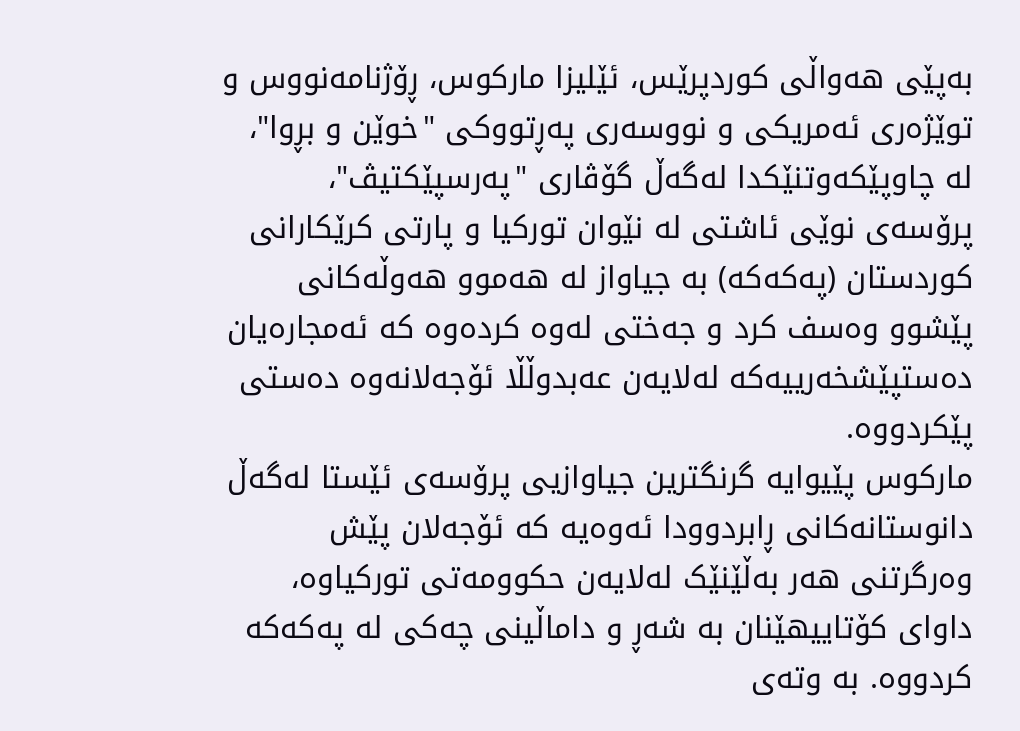بەپێی هەواڵی کوردپرێس، ئێلیزا مارکوس، ڕۆژنامەنووس و توێژەری ئەمریکی و نووسەری پەڕتووکی "خوێن و بڕوا"، لە چاوپێکەوتنێکدا لەگەڵ گۆڤاری "پەرسپێکتیڤ"، پرۆسەی نوێی ئاشتی لە نێوان تورکیا و پارتی کرێکارانی کوردستان (پەکەکە) بە جیاواز لە هەموو هەوڵەکانی پێشوو وەسف کرد و جەختی لەوە کردەوە کە ئەمجارەیان دەستپێشخەرییەکە لەلایەن عەبدوڵڵا ئۆجەلانەوە دەستی پێکردووە.
مارکوس پێیوایە گرنگترین جیاوازیی پرۆسەی ئێستا لەگەڵ دانوستانەکانی ڕابردوودا ئەوەیە کە ئۆجەلان پێش وەرگرتنی هەر بەڵێنێک لەلایەن حکوومەتی تورکیاوە، داوای کۆتاییهێنان بە شەڕ و داماڵینی چەکی لە پەکەکە کردووە. بە وتەی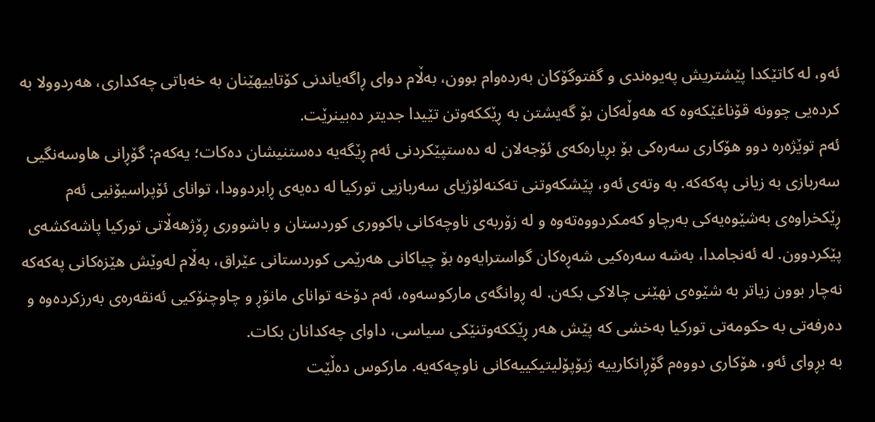ئەو، لە کاتێکدا پێشتریش پەیوەندی و گفتوگۆکان بەردەوام بوون، بەڵام دوای ڕاگەیاندنی کۆتاییهێنان بە خەباتی چەکداری، هەردوولا بە کردەیی چوونە قۆناغێکەوە کە هەوڵەکان بۆ گەیشتن بە ڕێککەوتن تێیدا جدیتر دەبینرێت.
ئەم توێژەرە دوو هۆکاری سەرەکی بۆ بڕیارەکەی ئۆجەلان لە دەستپێکردنی ئەم ڕێگەیە دەستنیشان دەکات؛ یەکەم: گۆڕانی هاوسەنگیی سەربازی بە زیانی پەکەکە. بە وتەی ئەو، پێشکەوتنی تەکنەلۆژیای سەربازیی تورکیا لە دەیەی ڕابردوودا، توانای ئۆپراسیۆنیی ئەم ڕێکخراوەی بەشێوەیەکی بەرچاو کەمکردووەتەوە و لە زۆربەی ناوچەکانی باکووری کوردستان و باشووری ڕۆژهەڵاتی تورکیا پاشەکشەی پێکردوون. لە ئەنجامدا، بەشە سەرەکیی شەڕەکان گواسترایەوە بۆ چیاکانی هەرێمی کوردستانی عێراق، بەڵام لەوێش هێزەکانی پەکەکە نەچار بوون زیاتر بە شێوەی نهێنی چالاکی بکەن. لە ڕوانگەی مارکوسەوە، ئەم دۆخە توانای مانۆڕ و چاوچنۆکیی ئەنقەرەی بەرزکردەوە و دەرفەتی بە حکومەتی تورکیا بەخشی کە پێش هەر ڕێککەوتنێکی سیاسی، داوای چەکدانان بکات.
بە بڕوای ئەو، هۆکاری دووەم گۆڕانکارییە ژیۆپۆلیتیکییەکانی ناوچەکەیە. مارکوس دەڵێت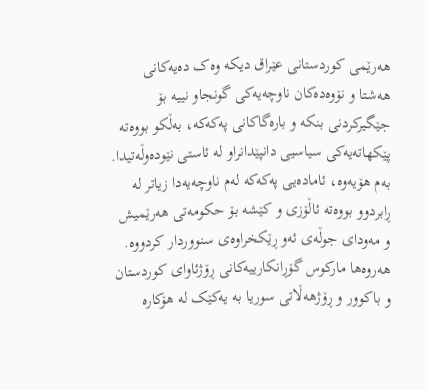هەرێمی کوردستانی عێراق دیکە وەک دەیەکانی هەشتا و نۆوەدەکان ناوچەیەکی گونجاو نییە بۆ جێگیرکردنی بنکە و بارەگاکانی پەکەکە، بەڵکو بووەتە پێکهاتەیەکی سیاسیی دانپێدانراو لە ئاستی نێودەوڵەتیدا. بەم هۆیەوە، ئامادەیی پەکەکە لەم ناوچەیەدا زیاتر لە ڕابردوو بووەتە ئاڵۆزی و کێشە بۆ حکومەتی هەرێمیش و مەودای جوڵەی ئەو ڕێکخراوەی سنووردار کردووە.
هەروەها مارکوس گۆڕانکارییەکانی ڕۆژئاوای کوردستان و باکوور و ڕۆژهەڵاتی سوریا بە یەکێک لە هۆکارە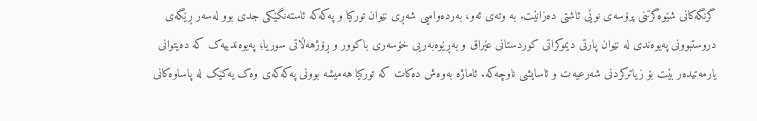گرنگەکانی شێوەگرتنی پرۆسەی نوێی ئاشتی دەزانێت. بە وتەی ئەو، بەردەوامیی شەڕی نێوان تورکیا و پەکەکە ئاستەنگێکی جدی بوو لەسەر ڕێگەی دروستبوونی پەیوەندی لە نێوان پارتی دیموکراتی کوردستانی عێراق و بەڕێوەبەریی خۆسەری باکوور و ڕۆژهەڵاتی سوریا؛ پەیوەندییەک کە دەیتوانی یارمەتیدەر بێت بۆ زیاترکردنی شەرعیەت و ئاسایشی ناوچەکە. ئاماژە بەوەش دەکات کە تورکیا هەمیشە بوونی پەکەکەی وەک یەکێک لە پاساوەکانی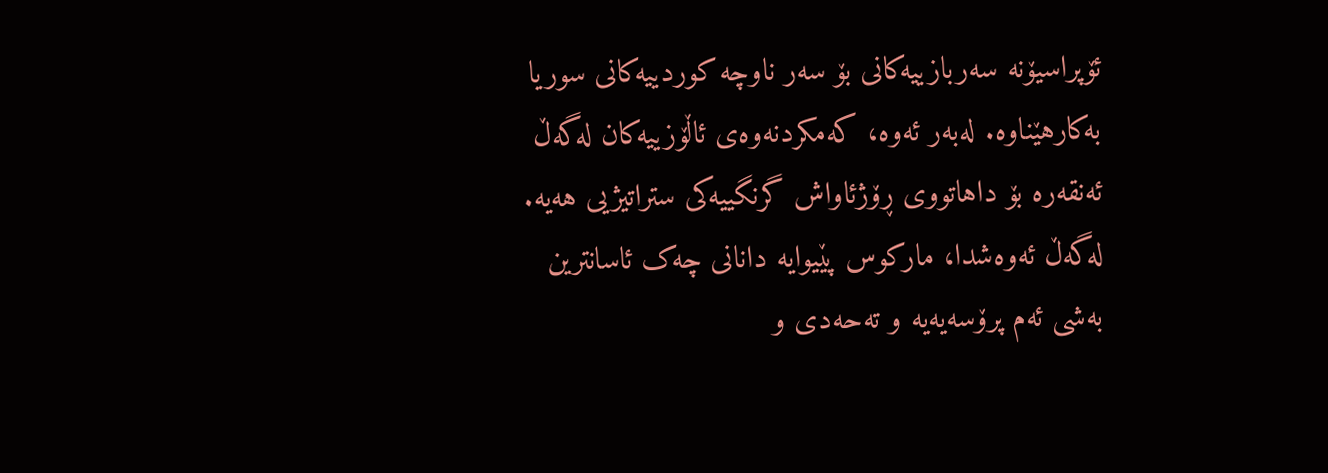ئۆپراسیۆنە سەربازییەکانی بۆ سەر ناوچە کوردییەکانی سوریا بەکارهێناوە. لەبەر ئەوە، کەمکردنەوەی ئاڵۆزییەکان لەگەڵ ئەنقەرە بۆ داهاتووی ڕۆژئاواش گرنگییەکی ستراتیژیی هەیە.
لەگەڵ ئەوەشدا، مارکوس پێیوایە دانانی چەک ئاسانترین بەشی ئەم پرۆسەیەیە و تەحەدی و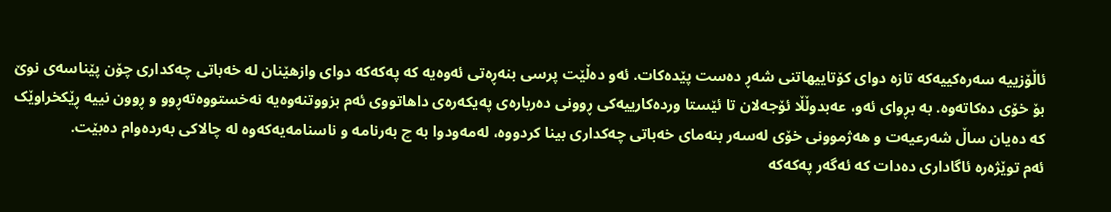ئاڵۆزییە سەرەکییەکە تازە دوای کۆتاییهاتنی شەڕ دەست پێدەکات. ئەو دەڵێت پرسی بنەڕەتی ئەوەیە کە پەکەکە دوای وازهێنان لە خەباتی چەکداری چۆن پێناسەی نوێ بۆ خۆی دەکاتەوە. بە بڕوای ئەو، عەبدوڵڵا ئۆجەلان تا ئێستا وردەکارییەکی ڕوونی دەربارەی پەیکەرەی داهاتووی ئەم بزووتنەوەیە نەخستووەتەڕوو و ڕوون نییە ڕێکخراوێک کە دەیان ساڵ شەرعیەت و هەژموونی خۆی لەسەر بنەمای خەباتی چەکداری بینا کردووە، لەمەودوا بە چ بەرنامە و ناسنامەیەکەوە لە چالاکی بەردەوام دەبێت.
ئەم توێژەرە ئاگاداری دەدات کە ئەگەر پەکەکە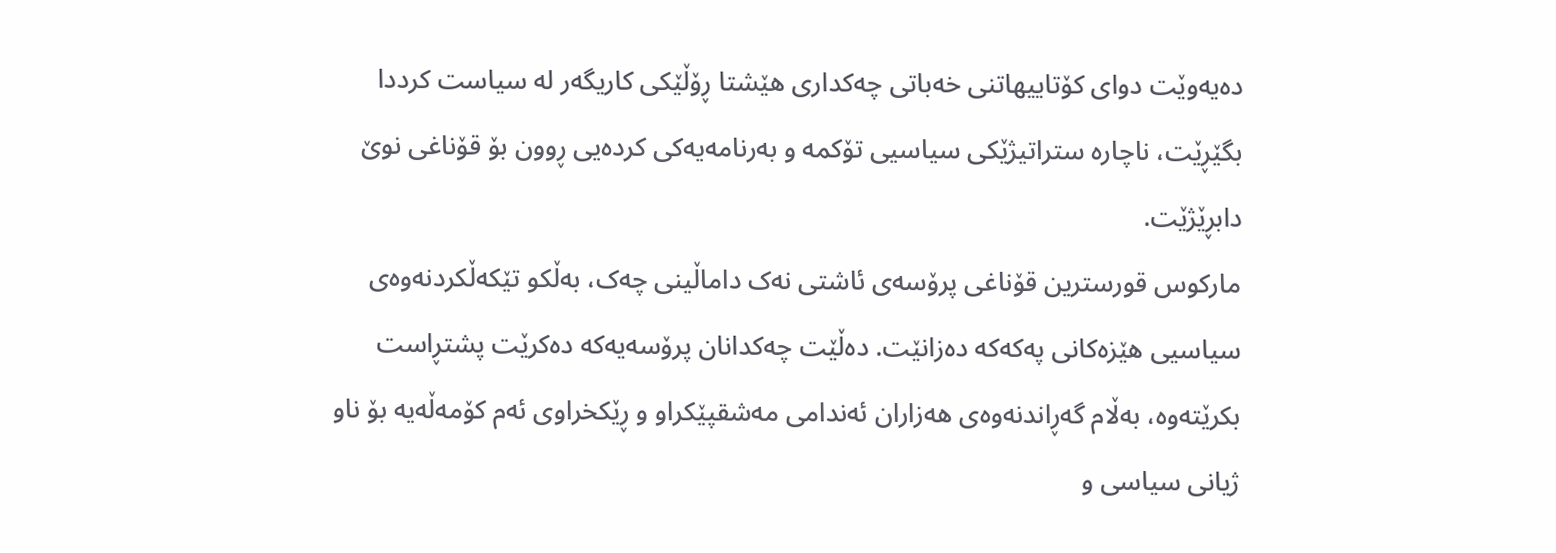دەیەوێت دوای کۆتاییهاتنی خەباتی چەکداری هێشتا ڕۆڵێکی کاریگەر لە سیاست کرددا بگێڕێت، ناچارە ستراتیژێکی سیاسیی تۆکمە و بەرنامەیەکی کردەیی ڕوون بۆ قۆناغی نوێ دابڕێژێت.
مارکوس قورسترین قۆناغی پرۆسەی ئاشتی نەک داماڵینی چەک، بەڵکو تێکەڵکردنەوەی سیاسیی هێزەکانی پەکەکە دەزانێت. دەڵێت چەکدانان پرۆسەیەکە دەکرێت پشتڕاست بکرێتەوە، بەڵام گەڕاندنەوەی هەزاران ئەندامی مەشقپێکراو و ڕێکخراوی ئەم کۆمەڵەیە بۆ ناو ژیانی سیاسی و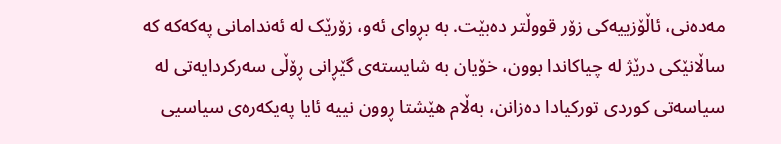مەدەنی، ئاڵۆزییەکی زۆر قووڵتر دەبێت. بە بڕوای ئەو، زۆرێک لە ئەندامانی پەکەکە کە ساڵانێکی درێژ لە چیاکاندا بوون، خۆیان بە شایستەی گێڕانی ڕۆڵی سەرکردایەتی لە سیاسەتی کوردی تورکیادا دەزانن، بەڵام هێشتا ڕوون نییە ئایا پەیکەرەی سیاسیی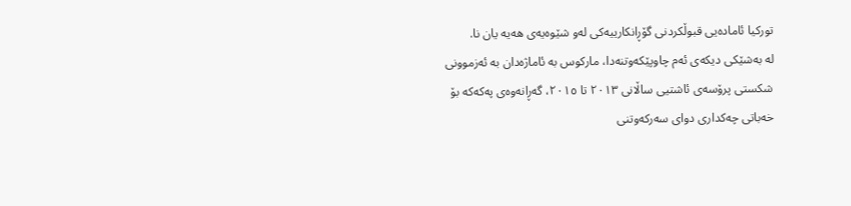تورکیا ئامادەیی قبوڵکردنی گۆڕانکارییەکی لەو شێوەیەی هەیە یان نا.
لە بەشێکی دیکەی ئەم چاوپێکەوتنەدا، مارکوس بە ئاماژەدان بە ئەزموونی شکستی پرۆسەی ئاشتیی ساڵانی ٢٠١٣ تا ٢٠١٥، گەڕانەوەی پەکەکە بۆ خەباتی چەکداری دوای سەرکەوتنی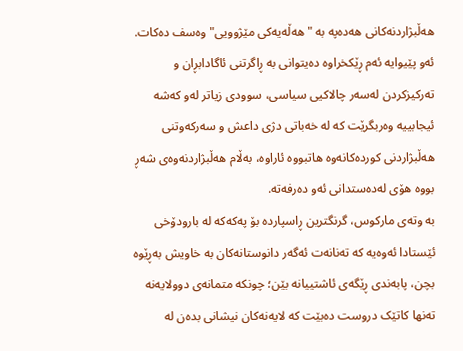هەڵبژاردنەکانی هەدەپە بە "هەڵەیەکی مێژوویی" وەسف دەکات. ئەو پێیوایە ئەم ڕێکخراوە دەیتوانی بە ڕاگرتنی ئاگادابڕان و تەرکیزکردن لەسەر چالاکیی سیاسی، سوودی زیاتر لەو کەشە ئیجابییە وەربگرێت کە لە خەباتی دژی داعش و سەرکەوتنی هەڵبژاردنی کوردەکانەوە هاتبووە ئاراوە، بەڵام هەڵبژاردنەوەی شەڕ بووە هۆی لەدەستدانی ئەو دەرفەتە.
بە وتەی مارکوس، گرنگترین ڕاسپاردە بۆ پەکەکە لە بارودۆخی ئێستادا ئەوەیە کە تەنانەت ئەگەر دانوستانەکان بە خاویش بەڕێوە بچن، پابەندی ڕێگەی ئاشتییانە بێن؛ چونکە متمانەی دوولایەنە تەنها کاتێک دروست دەبێت کە لایەنەکان نیشانی بدەن لە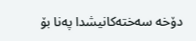دۆخە سەختەکانیشدا پەنا بۆ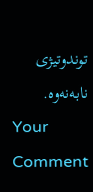توندوتیژی نابەنەوە.
Your Comment